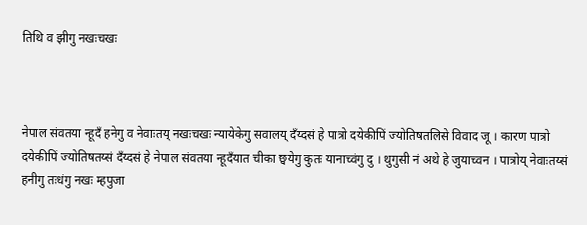तिथि व झीगु नखःचखः



नेपाल संवतया न्हूदँ हनेगु व नेवाःतय् नखःचखः न्यायेकेगु सवालय् दँय्दसं हे पात्रो दयेकीपिं ज्योतिषतलिसे विवाद जू । कारण पात्रो दयेकीपिं ज्योतिषतय्सं दँय्दसं हे नेपाल संवतया न्हूदँयात चीका छ्वयेगु कुतः यानाच्वंगु दु । थुगुसी नं अथे हे जुयाच्वन । पात्रोय् नेवाःतय्सं हनीगु तःधंगु नखः म्हपुजा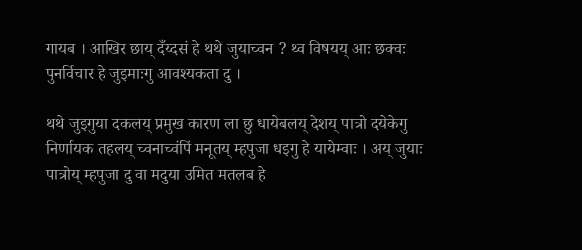गायब । आखिर छाय् दँय्दसं हे थथे जुयाच्वन ? थ्व विषयय् आः छक्वः पुनर्विचार हे जुइमाःगु आवश्यकता दु ।

थथे जुइगुया दकलय् प्रमुख कारण ला छु धायेबलय् देशय् पात्रो दयेकेगु निर्णायक तहलय् च्वनाच्वंपिं मनूतय् म्हपुजा धइगु हे यायेम्वाः । अय् जुयाः पात्रोय् म्हपुजा दु वा मदुया उमित मतलब हे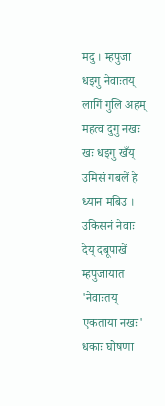मदु । म्हपुजा धइगु नेवाःतय् लागिं गुलि अहम् महत्व दुगु नखः खः धइगु खँय् उमिसं गबलें हे ध्यान मबिउ । उकिसनं नेवाः देय् दबूपाखें म्हपुजायात 'नेवाःतय् एकताया नखः' धकाः घोषणा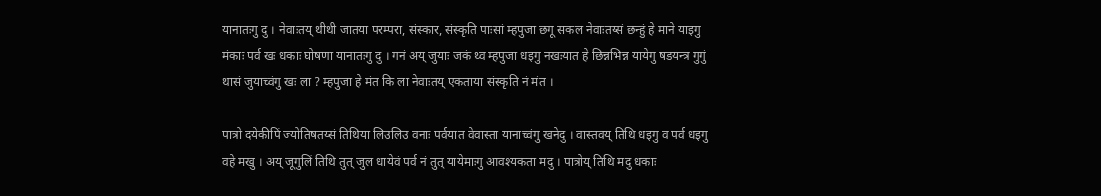यानातःगु दु । नेवाःतय् थीथी जातया परम्परा, संस्कार, संस्कृति पाःसां म्हपुजा छगू सकल नेवाःतय्सं छन्हुं हे माने याइगु मंकाः पर्व खः धकाः घोषणा यानातःगु दु । गनं अय् जुयाः जकं थ्व म्हपुजा धइगु नखःयात हे छिन्नभिन्न यायेगु षडयन्त्र गुगुं थासं जुयाच्वंगु खः ला ? म्हपुजा हे मंत कि ला नेवाःतय् एकताया संस्कृति नं मंत ।

पात्रो दयेकीपिं ज्योतिषतय्सं तिथिया लिउलिउ वनाः पर्वयात वेवास्ता यानाच्वंगु खनेदु । वास्तवय् तिथि धइगु व पर्व धइगु वहे मखु । अय् जूगुलिं तिथि तुत् जुल धायेवं पर्व नं तुत् यायेमाःगु आवश्यकता मदु । पात्रोय् तिथि मदु धकाः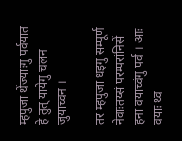म्हपुजा थेंज्याःगु पर्वयात हे तुत् यायेगु चलन जुयाच्वन ।

तर म्हपुजा धइगु सम्पूर्ण नेवाःतय्सं परम्परांनिसें हना वयाच्वंगु पर्व । आः वयाः थ्व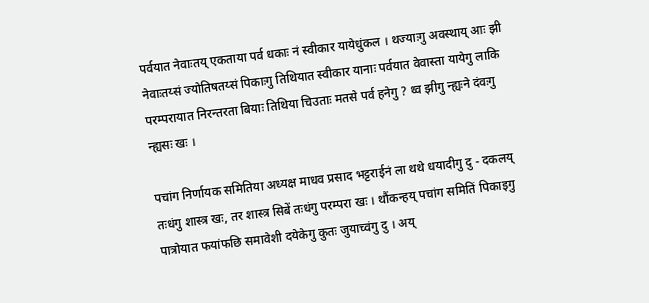पर्वयात नेवाःतय् एकताया पर्व धकाः नं स्वीकार यायेधुंकल । थज्याःगु अवस्थाय् आः झी नेवाःतय्सं ज्योतिषतय्सं पिकाःगु तिथियात स्वीकार यानाः पर्वयात वेवास्ता यायेगु लाकि परम्परायात निरन्तरता बियाः तिथिया चिउताः मतसे पर्व हनेगु ? थ्व झीगु न्ह्यःने दंवःगु न्ह्यसः खः ।

पचांग निर्णायक समितिया अध्यक्ष माधव प्रसाद भट्टराईनं ला थथे धयादीगु दु - दकलय् तःधंगु शास्त्र खः, तर शास्त्र सिबें तःधंगु परम्परा खः । थौंकन्हय् पचांग समितिं पिकाइगु पात्रोयात फयांफछि समावेशी दयेकेगु कुतः जुयाच्वंगु दु । अय्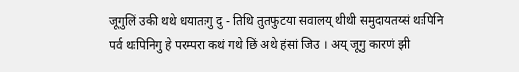जूगुलिं उकी थथे धयातःगु दु - तिथि तुतफुटया सवालय् थीथी समुदायतय्सं थःपिनि पर्व थःपिनिगु हे परम्परा कथं गथे छिं अथे हंसां जिउ । अय् जूगु कारणं झी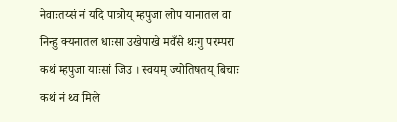नेवाःतय्सं नं यदि पात्रोय् म्हपुजा लोप यानातल वा निन्हु क्यनातल धाःसा उखेपाखे मवँसे थःगु परम्परा कथं म्हपुजा याःसां जिउ । स्वयम् ज्योतिषतय् बिचाः कथं नं थ्व मिले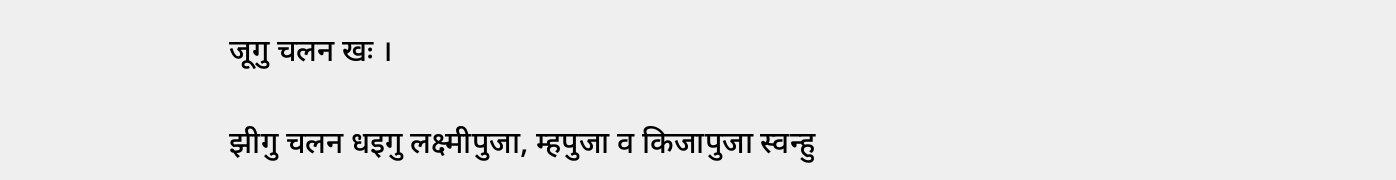जूगु चलन खः ।

झीगु चलन धइगु लक्ष्मीपुजा, म्हपुजा व किजापुजा स्वन्हु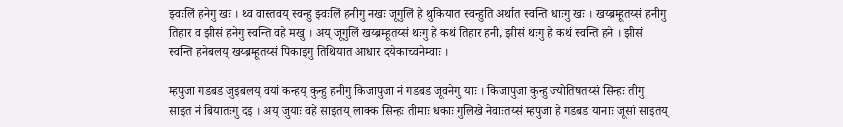झ्वःलिं हनेगु खः । थ्व वास्तवय् स्वन्हु झ्वःलिं हनीगु नखः जूगुलिं हे थुकियात स्वन्हुति अर्थात स्वन्ति धाःगु खः । खय्ब्रम्हूतय्सं हनीगु तिहार व झीसं हनेगु स्वन्ति वहे मखु । अय् जूगुलिं खय्ब्रम्हूतय्सं थःगु हे कथं तिहार हनी, झीसं थःगु हे कथं स्वन्ति हने । झीसं स्वन्ति हनेबलय् खय्ब्रम्हूतय्सं पिकाइगु तिथियात आधार दयेकाच्वनेम्वाः ।

म्हपुजा गडबड जुइबलय् वयां कन्हय् कुन्हु हनीगु किजापुजा नं गडबड जूवनेगु याः । किजापुजा कुन्हु ज्योतिषतय्सं सिन्हः तीगु साइत नं बियातःगु दइ । अय् जुयाः वहे साइतय् लाक्क सिन्हः तीमाः धकाः गुलिखे नेवाःतय्सं म्हपुजा हे गडबड यानाः जूसां साइतय्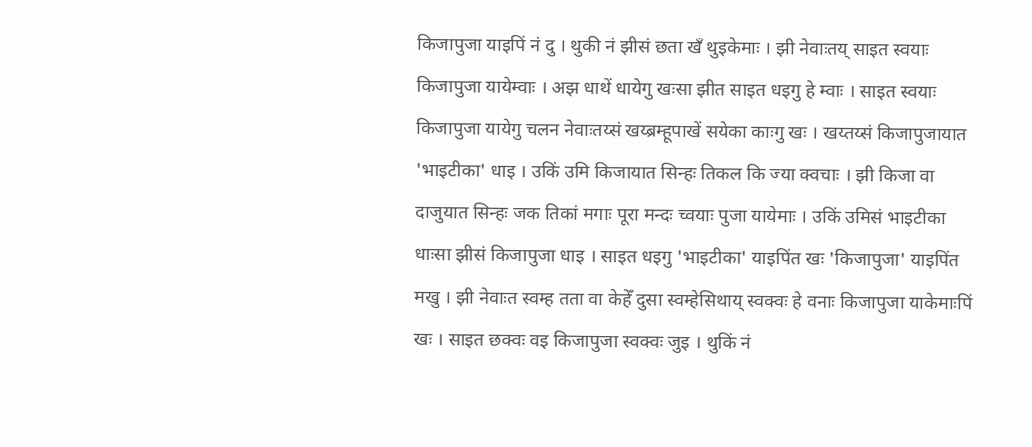किजापुजा याइपिं नं दु । थुकी नं झीसं छता खँ थुइकेमाः । झी नेवाःतय् साइत स्वयाः किजापुजा यायेम्वाः । अझ धाथें धायेगु खःसा झीत साइत धइगु हे म्वाः । साइत स्वयाः किजापुजा यायेगु चलन नेवाःतय्सं खय्ब्रम्हूपाखें सयेका काःगु खः । खय्तय्सं किजापुजायात 'भाइटीका' धाइ । उकिं उमि किजायात सिन्हः तिकल कि ज्या क्वचाः । झी किजा वा दाजुयात सिन्हः जक तिकां मगाः पूरा मन्दः च्वयाः पुजा यायेमाः । उकिं उमिसं भाइटीका धाःसा झीसं किजापुजा धाइ । साइत धइगु 'भाइटीका' याइपिंत खः 'किजापुजा' याइपिंत मखु । झी नेवाःत स्वम्ह तता वा केहेँ दुसा स्वम्हेसिथाय् स्वक्वः हे वनाः किजापुजा याकेमाःपिं खः । साइत छक्वः वइ किजापुजा स्वक्वः जुइ । थुकिं नं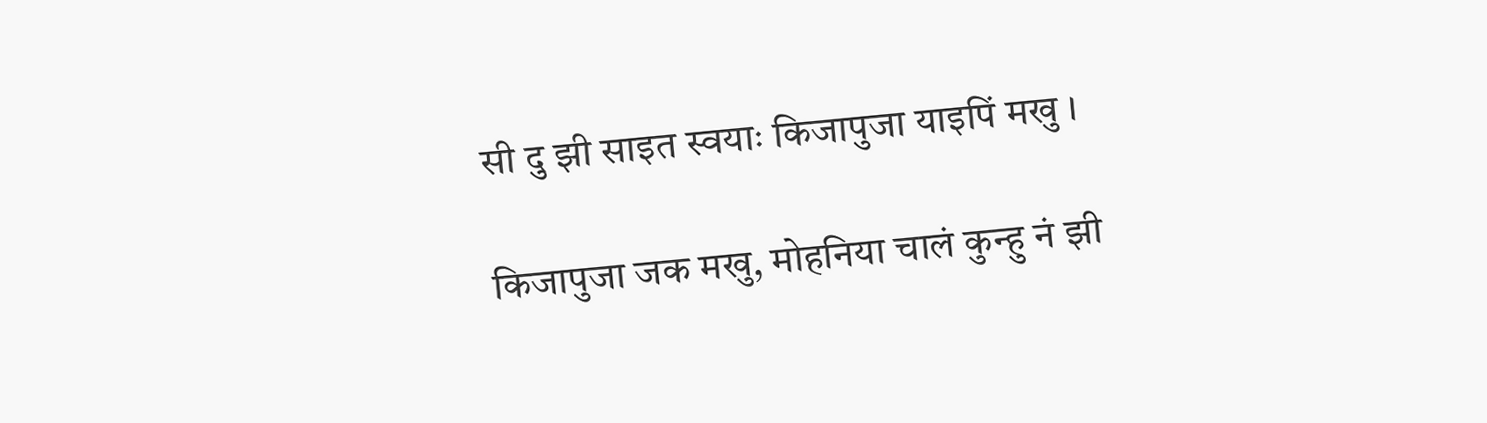सी दु झी साइत स्वयाः किजापुजा याइपिं मखु ।

किजापुजा जक मखु, मोहनिया चालं कुन्हु नं झी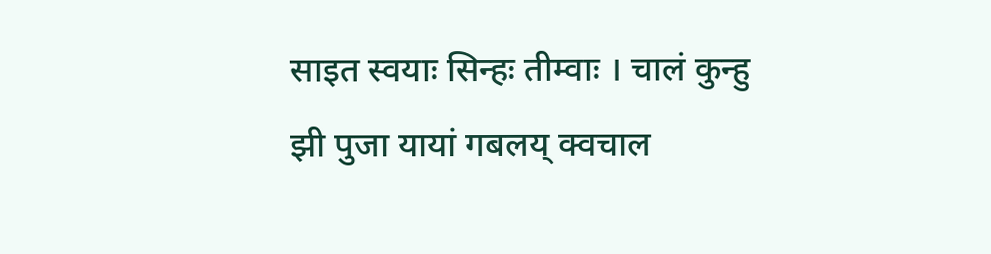साइत स्वयाः सिन्हः तीम्वाः । चालं कुन्हु झी पुजा यायां गबलय् क्वचाल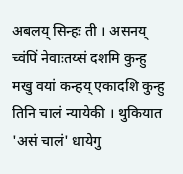अबलय् सिन्हः ती । असनय् च्वंपिं नेवाःतय्सं दशमि कुन्हु मखु वयां कन्हय् एकादशि कुन्हु तिनि चालं न्यायेकी । थुकियात 'असं चालं' धायेगु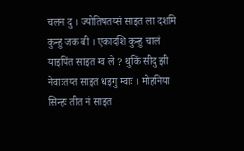चलन दु । ज्योतिषतय्सं साइत ला दशमि कुन्हु जक बी । एकादशि कुन्हु चालं याइपिंत साइत ग्व ले ? थुकिं सीदु झी नेवाःतय्त साइत धइगु म्वाः । मोहनिया सिन्हः तीत नं साइत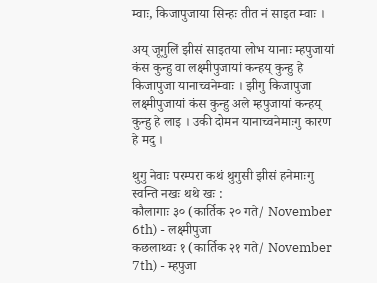म्वाः, किजापुजाया सिन्हः तीत नं साइत म्वाः ।

अय् जूगुलिं झीसं साइतया लोभ यानाः म्हपुजायां कंस कुन्हु वा लक्ष्मीपुजायां कन्हय् कुन्हु हे किजापुजा यानाच्वनेम्वाः । झीगु किजापुजा लक्ष्मीपुजायां कंस कुन्हु अले म्हपुजायां कन्हय् कुन्हु हे लाइ । उकी दोमन यानाच्वनेमाःगु कारण हे मदु ।

थुगु नेवाः परम्परा कथं थुगुसी झीसं हनेमाःगु स्वन्ति नखः थथे खः :
कौलागाः ३० (कार्तिक २० गते/ November 6th) - लक्ष्मीपुजा
कछलाथ्वः १ (कार्तिक २१ गते/ November 7th) - म्हपुजा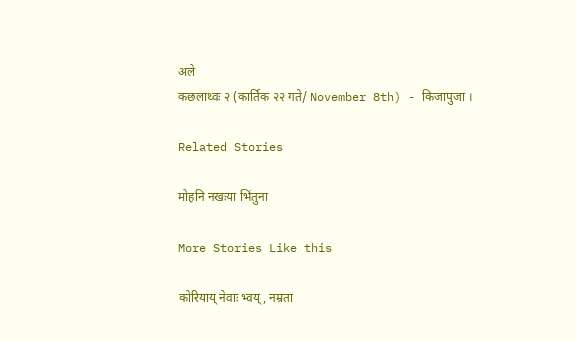अले
कछलाथ्वः २ (कार्तिक २२ गते/ November 8th) - किजापुजा ।

Related Stories

मोहनि नखःया भिंतुना

More Stories Like this

कोरियाय् नेवाः भ्वय्, नम्रता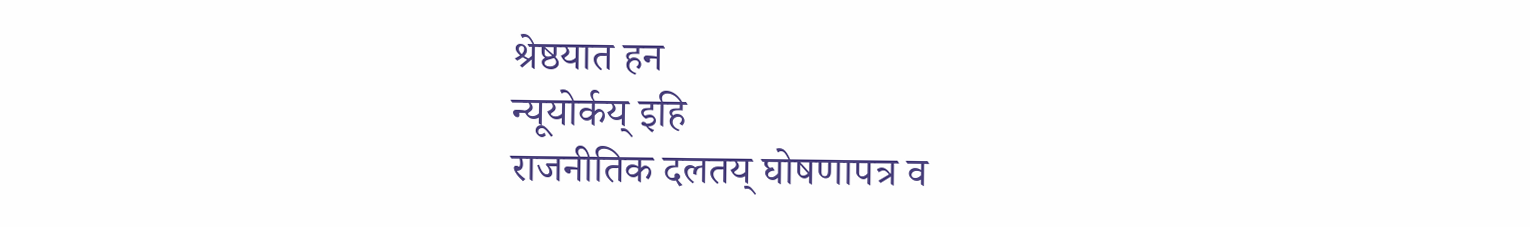श्रेष्ठयात हन
न्यूयोर्कय् इहि
राजनीतिक दलतय् घोषणापत्र व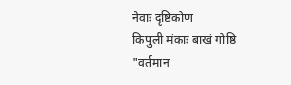नेवाः दृष्टिकोण
किपुली मंकाः बाखं गोष्ठि
"वर्तमान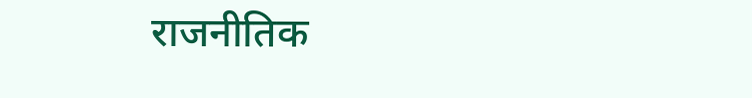राजनीतिक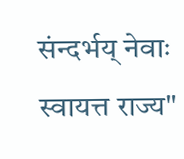संन्दर्भय् नेवाः स्वायत्त राज्य"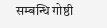सम्बन्धि गोष्ठी